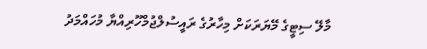މާލޭ ސިޓީގެ މޭޔަރަކަށް މިހާރުގެ ރައީސުލްޖުމްހޫރިއްޔާ މުހައްމަދު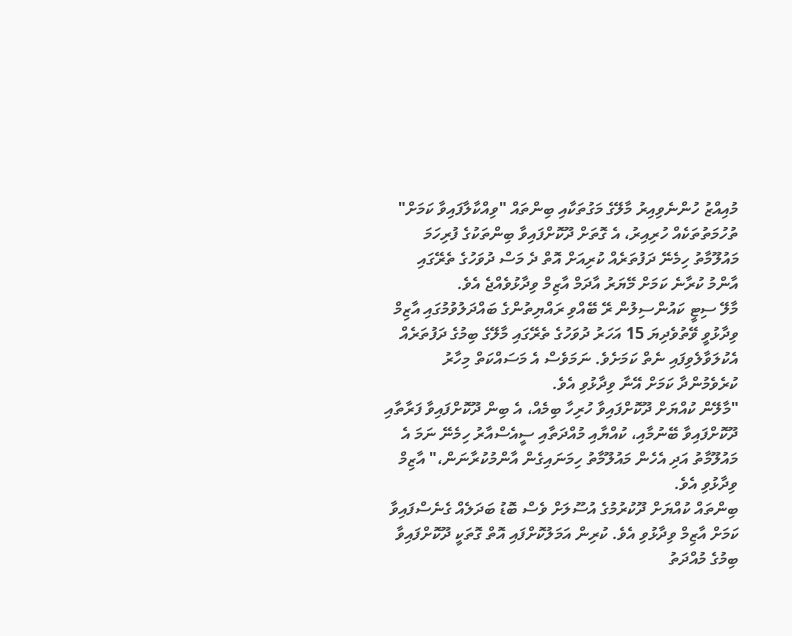މުއިއްޒު ހުންނެވިއިރު މާލޭގެ މަގުތަކާއި ބިންތައް "ވިއްކާލާފައިވާ ކަމަށް" ތުހުމަތުތަކެއް ހުރިއިރު، އެ ގޮތަށް ދޫކޮށްފައިވާ ބިންތަކުގެ ފުރިހަމަ މައުލޫމާތު ހިމެނޭ ދަފުތަރެއް ކުރިއަށް އޮތް ދެ މަސް ދުވަހުގެ ތެރޭގައި އާންމު ކުރާނެ ކަމަށް މޭޔަރު އާދަމް އާޒިމް ވިދާޅުވެއްޖެ އެވެ.
މާލޭ ސިޓީ ކައުންސިލުން ރޭ ބޭއްވި ރައްޔިތުންގެ ބައްދަލުވުމުގައި އާޒިމް ވިދާޅުވީ ވޭތުވެދިޔަ 15 އަހަރު ދުވަހުގެ ތެރޭގައި މާލޭގެ ބިމުގެ ދަފުތަރެއް އެކުލަވާލެވިފައި ނެތް ކަމަށެވެ. ނަމަވެސް އެ މަސައްކަތް މިހާރު ކުރެވެމުންދާ ކަމަށް އޭނާ ވިދާޅުވި އެވެ.
"މާލޭން ކުއްޔަށް ދޫކޮށްފައިވާ ހުރިހާ ބިމެއް، އެ ބިން ދޫކޮށްފައިވާ ފަރާތާއި ދޫކޮށްފައިވާ ބޭނުމާއި، ކުއްޔާއި މުއްދަތާއި ސީއެސްއާރު ހިމެނޭ ނަމަ އެ މައުލޫމާތު އަދި އެހެން މައުލޫމާތު ހިމަނައިގެން އާންމުކުރާނަން،" އާޒިމް ވިދާޅުވި އެވެ.
ބިންތައް ކުއްޔަށް ދޫކުރުމުގެ އުސޫލަށް ވެސް ބޮޑު ބަދަލެއް ގެނެސްފައިވާ ކަމަށް އާޒިމް ވިދާޅުވި އެވެ. ކުރިން އަމަލުކޮށްފައި އޮތް ގޮތަކީ ދޫކޮށްފައިވާ ބިމުގެ މުއްދަތު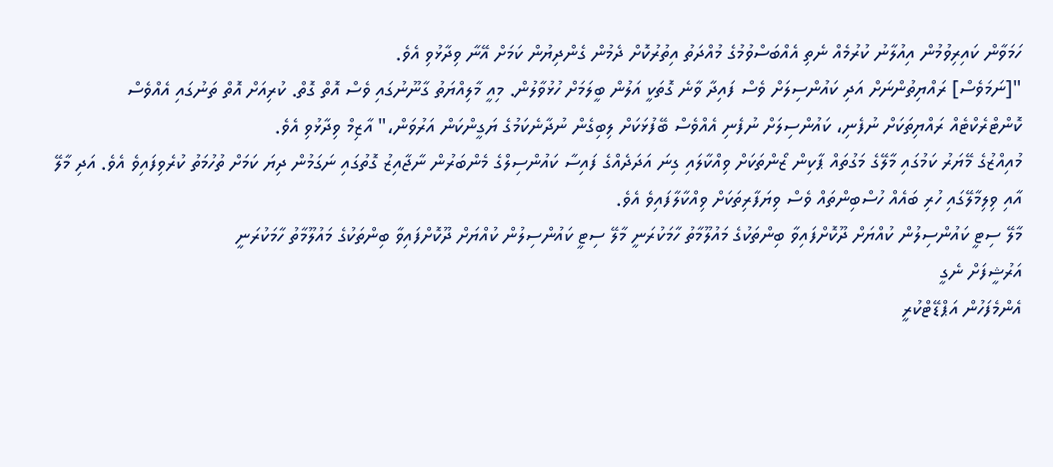ހަމަވާން ކައިރިވުމުން އިއުލާނު ކުރުމެއް ނެތި އެއްބަސްވުމުގެ މުއްދަތު އިތުރުކޮށް ދެމުން ގެންދިޔުން ކަމަށް އޭނާ ވިދާޅުވި އެވެ.
"[ނަމަވެސް] ރައްޔިތުންނަށް އަދި ކައުންސިލަށް ވެސް ފައިދާ ވާނެ ގޮތަކީ އަލުން ބީލަމަށް ހުޅުވާލުން. މިއީ މާލިއްޔަތު ގާނޫނުގައި ވެސް އޮތް ގޮތް. ކުރިއަށް އޮތް ތަނުގައި އެއްވެސް ކޮންޓްރެކްޓެއް ރައްޔިތަކަށް ނުފެނި، ކައުންސިލަށް ނުފެނި އެއްވެސް ބޭފުޅަކަށް ލިބިގެން ނުދާނެކަމުގެ ޔަގީންކަން އަރުވަން،" އާޒިމް ވިދާޅުވި އެވެ.
މުއިއްޒުގެ މޭޔަރު ކަމުގައި މާލޭގެ މަގުތައް ޕާކިން ޒޯންތަކަށް ވިއްކާލައި ގިނަ އަދަދެއްގެ ފައިސާ ކައުންސިލްގެ މެންބަރުން ނާޖާއިޒު ގޮތުގައި ނަގަމުން ދިޔަ ކަމަށް ތުހުމަތު ކުރެވިފައިވެ އެވެ. އަދި މާލޭ އާއި ވިލިމާލޭގައި ހުރި ބައެއް ހުސްބިންތައް ވެސް ވިޔަފާރިތަކަށް ވިއްކާލާފައިވެ އެވެ.
މާލޭ ސިޓީ ކައުންސިލުން ކުއްޔަށް ދޫކޮށްފައިވާ ބިންތަކުގެ މައުލޫމާތު ހާމަކުރަނީ މާލޭ ސިޓީ ކައުންސިލުން ކުއްޔަށް ދޫކޮށްފައިވާ ބިންތަކުގެ މައުލޫމާތު ހާމަކުރަނީ
އަރުޝީފަށް ނެގީ
އެންމެފަހުން އަޕްޑޭޓްކުރީ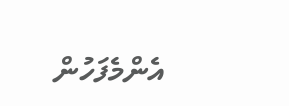އެންމެފަހުން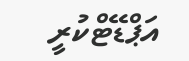އަޕްޑޭޓްކުރީ